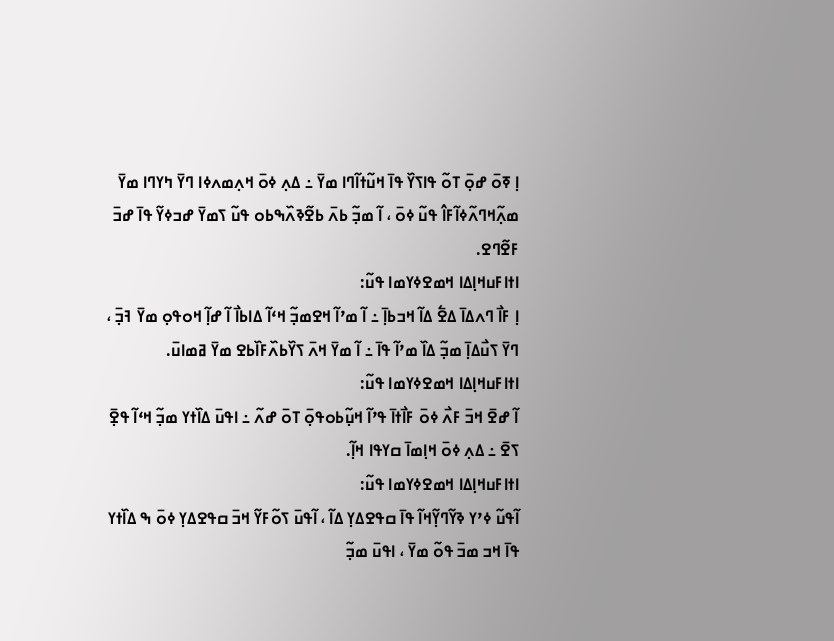ߊ߲ ߧߋ߫ ߝߋ߲߫ ߠߋ߬ ߟߊߖߌ߰ ߟߊ߫ ߞߎ߬ߙߊ߬ߣߊ ߘߌ߫ ߸ ߡߍ߲ ߦߋ߫ ߞߍ߲ߘߍߦߊ ߣߌ߫ ߤߌߣߊ ߘߌ߫ ߘߍ߲߬ߞߣߍ߬ߦߊ߬ߓߊ߮ ߟߎ߬ ߦߋ߫ ، ߊ߬ ߘߏ߲߬ ߕߍ߫ ߕߐ߬ߢߍ߰ߒߕߋ ߟߎ߬ ߖߘߌ߫ ߝߏߦߌ߬ ߟߊ߫ ߝߏ߫ ߓߐ߬ߣߐ.
ߊߙߊߓߎߞߊ߲ߡߊ ߞߘߐߦߌߘߊ ߟߎ߬:
ߊ߲ ߓߊ߯ ߣߍߡߊ߫ ߡߐ߱ ߡߊ߬ ߞߏߕߊ߲߫ ߸ ߊ߬ ߘߴߊ߬ ߞߐߘߏ߲߬ ߞߵߊ߬ ߡߊߕߊ߯ ߊ߬ ߝߊ߲߬ ߞߋߟߋ߲ ߘߌ߫ ߔߏ߲߫ ، ߣߌ߫ ߖߎ߯ߡߊ߲߫ ߘߏ߲߬ ߡߊ߰ ߘߴߊ߬ ߟߊ߫ ߸ ߊ߬ ߘߌ߫ ߞߍ߫ ߖߌ߰ߕߍ߰ߓߊ߰ߕߐ ߘߌ߫ ߥߘߊߎ߫.
ߊߙߊߓߎߞߊ߲ߡߊ ߞߘߐߦߌߘߊ ߟߎ߬:
ߊ߬ ߝߐ߫ ߞߏ߫ ߓߍ߯ ߦߋ߫ ߓߊ߯ߙߊ߫ ߟߴߊ߬ ߞߎ߲߬ߕߋߟߋ߲߫ ߠߋ߫ ߝߍ߬ ߸ ߊߟߎ߫ ߡߊ߰ߙߌ ߘߏ߲߬ ߞߵߊ߬ ߟߐ߲߫ ߖߐ߫ ߸ ߡߍ߲ ߦߋ߫ ߞߊ߲ߘߊ߫ ߛߌߟߊ ߞߊ߲߬.
ߊߙߊߓߎߞߊ߲ߡߊ ߞߘߐߦߌߘߊ ߟߎ߬:
ߊ߬ߟߎ߬ ߦߴߌ ߢߌ߬ߣߌ߲߬ߞߊ߬ ߟߊ߫ ߛߟߐߡߌ߲ ߡߊ߬ ، ߊ߬ߟߎ߫ ߖߋ߬ߓߌ߬ ߞߏ߫ ߛߟߐߡߌ߲ ߦߋ߫ ߒ ߡߊ߰ߙߌ ߟߊ߫ ߞߏ ߘߏ߫ ߟߋ߬ ߘߌ߫ ، ߊߟߎ߫ ߘߏ߲߬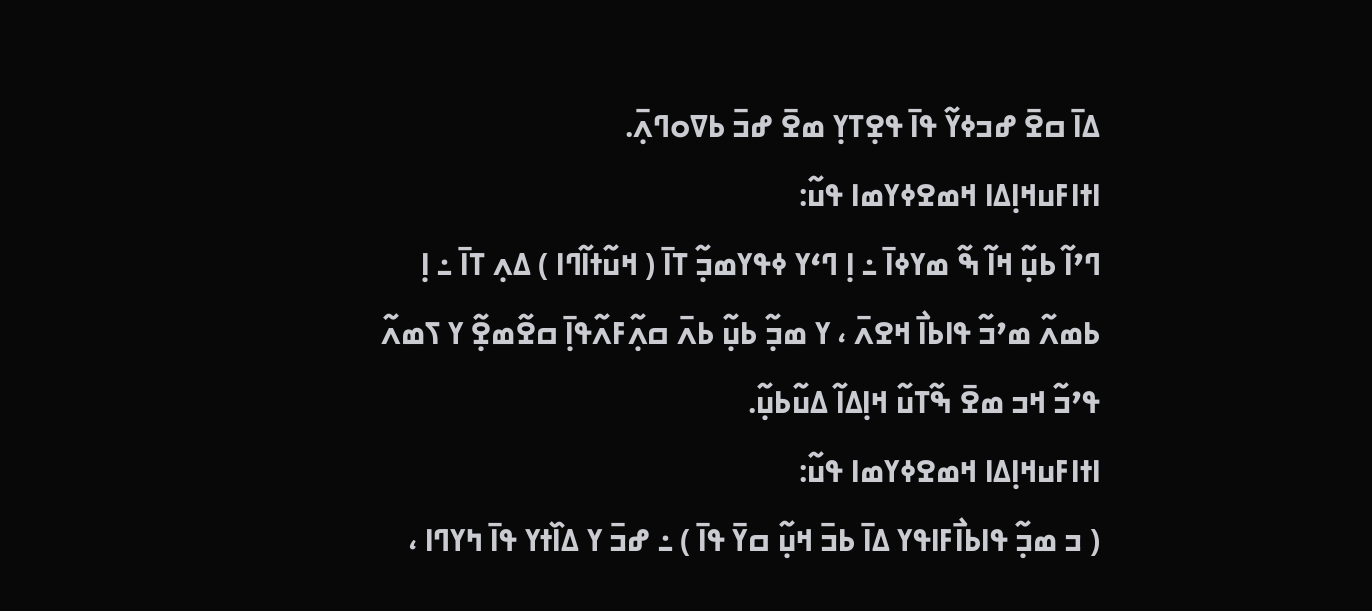ߡߊ߫ ߛߐ߫ ߝߏߦߌ߬ ߟߊ߫ ߟߐ߲ߠߌ߲ ߘߐ߫ ߝߏ߫ ߕߜߋߣߍ߲߫.
ߊߙߊߓߎߞߊ߲ߡߊ ߞߘߐߦߌߘߊ ߟߎ߬:
ߣߴߊ߬ ߕߎ߲߬ ߞߊ߬ ߒ߬ ߘߌߦߊ߫ ߸ ߊ߲ ߣߵߌ ߦߟߌߘߏ߲߬ ߠߊ߫ ( ߞߎ߬ߙߊ߬ߣߊ ) ߡߍ߲ ߠߊ߫ ߸ ߊ߲ ߕߘߍ߬ ߘߴߏ߬ ߟߊߕߊ߯ ߞߐߍ߫ ، ߌ ߘߏ߲߬ ߕߎ߲߬ ߕߍ߫ ߛߍ߲߬ߓߍ߬ߟߊ߲߫ ߛߐ߬ߘߐ߲߬ ߌ ߖߘߍ߬ ߟߴߏ߬ ߞߏ ߘߐ߫ ߒ߬ߠߎ߬ ߞߊ߲ߡߊ߬ ߡߎ߬ߕߎ߲߬.
ߊߙߊߓߎߞߊ߲ߡߊ ߞߘߐߦߌߘߊ ߟߎ߬:
( ߏ ߘߏ߲߬ ߟߊߕߊ߯ߓߊߟߌ ߡߊ߫ ߕߏ߫ ߞߎ߲߬ ߛߌ߫ ߟߊ߫ ) ߸ ߝߏ߫ ߌ ߡߊ߰ߙߌ ߟߊ߫ ߤߌߣߊ ،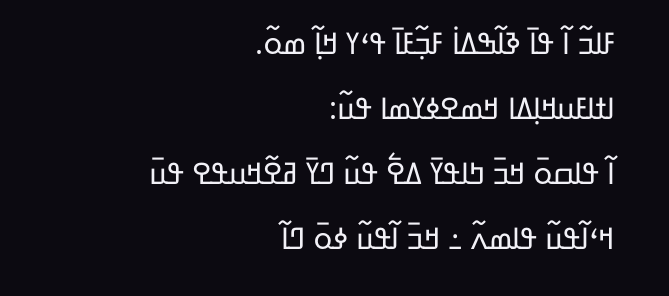ߓߊߏ߬ ߊ߬ ߟߊ߫ ߢߊ߬ߒߡߊ߭ ߓߏ߲߬ߓߊ߫ ߟߵߌ ߞߊ߲߬ ߘߋ߬.
ߊߙߊߓߎߞߊ߲ߡߊ ߞߘߐߦߌߘߊ ߟߎ߬:
ߊ߬ ߟߊߛߋ߫ ߞߏ߫ ߤߊߟߌ߫ ߡߐ߱ ߟߎ߬ ߣߌ߫ ߥߐ߬ߞߎߟߐ ߟߎ߫ ߞߵߊ߬ߟߎ߬ ߟߊߘߍ߬ ߸ ߞߏ߫ ߊ߬ߟߎ߬ ߦߋ߫ ߣߊ߬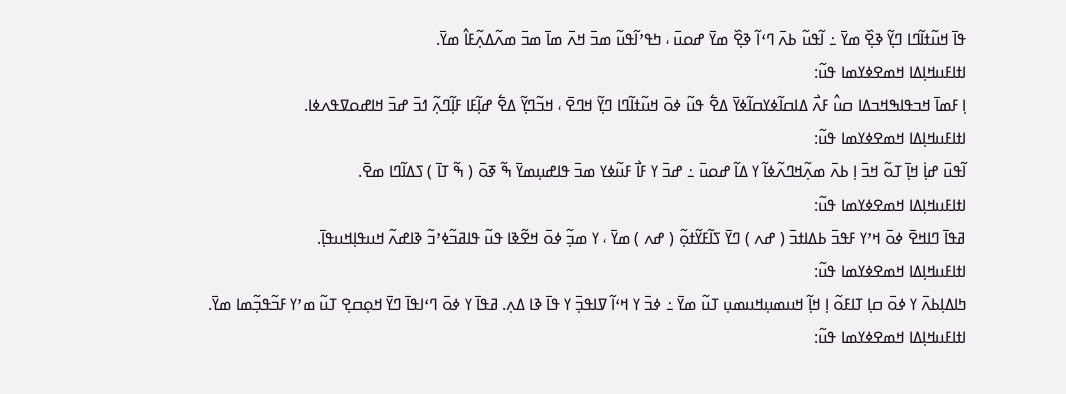ߟߊ߫ ߞߎ߬ߙߊ߬ߣߊ ߣߌ߲߬ ߢߐ߲߰ ߘߌ߫ ߸ ߊ߬ߟߎ߬ ߕߍ߫ ߣߵߊ߬ ߢߐ߲߰ ߘߌ߫ ߝߋߎ߫ ، ߤߟߴߊ߬ߟߎ߬ ߘߏ߫ ߞߍ߫ ߘߊ߫ ߘߏ߫ ߘߍ߬ߡߍ߲߬ߓߊ߮ ߘߌ߫.
ߊߙߊߓߎߞߊ߲ߡߊ ߞߘߐߦߌߘߊ ߟߎ߬:
ߊ߲ ߓߘߊ߫ ߞߏߟߊߒߞߏߡߊ ߛߎ߮ ߓߍ߯ ߡߊߛߊ߬ߦߌߛߊ߬ߦߌ߫ ߡߐ߱ ߟߎ߬ ߦߋ߫ ߞߎ߬ߙߊ߬ߣߊ ߣߌ߲߬ ߞߣߐ߫ ، ߞߏ߬ߣߌ߲߬ ߡߐ߱ ߝߊ߲߬ߓߊ ߓߊ߲߬ߣߍ߲߬ ߗߏ߫ ߝߏ߫ ߞߊߝߋߜߟߍߦߊ.
ߊߙߊߓߎߞߊ߲ߡߊ ߞߘߐߦߌߘߊ ߟߎ߬:
ߊ߬ߟߎ߫ ߝߊ߲߭ ߞߊ߲߫ ߠߋ߬ ߞߏ߫ ߊ߲ ߕߍ߫ ߘߍ߲߬ߞߣߍ߬ߦߊ߬ ߌ ߡߊ߬ ߝߋߎ߫ ߸ ߝߏ߫ ߌ ߓߊ߯ ߓߎ߬ߦߌ ߘߏ߫ ߟߊߝߎ߲ߘߌ߫ ߒ߬ ߧߋ߫ ( ߒ߬ ߠߊ߫ ) ߖߡߊ߬ߣߊ ߘߐ߫.
ߊߙߊߓߎߞߊ߲ߡߊ ߞߘߐߦߌߘߊ ߟߎ߬:
ߥߟߊ߫ ߣߊߞߐ߫ ߦߋ߫ ߞߴߌ ߓߟߏ߫ ߕߡߊߙߏ߫ ( ߝߍ ) ߣߌ߫ ߖߊ߬ߓߌ߬ߙߋ߲߬ ( ߝߍ ) ߘߌ߫ ، ߌ ߘߏ߲߬ ߦߋ߫ ߞߐ߬ߢߊ ߟߎ߬ ߟߊߥߏ߬ߦߴߏ߬ ߢߊߝߍ߬ ߞߎߟߊ߲ߞߎߟߊ߲߫.
ߊߙߊߓߎߞߊ߲ߡߊ ߞߘߐߦߌߘߊ ߟߎ߬:
ߤߊߡߊ߲ߕߍ߫ ߌ ߦߋ߫ ߛߊ߲ ߠߊߓߋ߬ ߊ߲ ߞߊ߲߬ ߞߎߘߎ߲ߞߎߘߎ߲ ߠߎ߬ ߘߌ߫ ߸ ߦߏ߫ ߌ ߞߵߊ߬ ߜߊߟߏ߲߫ ߌ ߟߊ߫ ߢߊ ߡߍ߲. ߥߟߊ߫ ߌ ߦߋ߫ ߣߵߊߟߊ߫ ߣߌ߫ ߞߋ߲ߛߐ߲ ߠߎ߬ ߘߴߌ ߓߏ߬ߟߏ߲߬ߘߊ ߘߌ߫.
ߊߙߊߓߎߞߊ߲ߡߊ ߞߘߐߦߌߘߊ ߟߎ߬: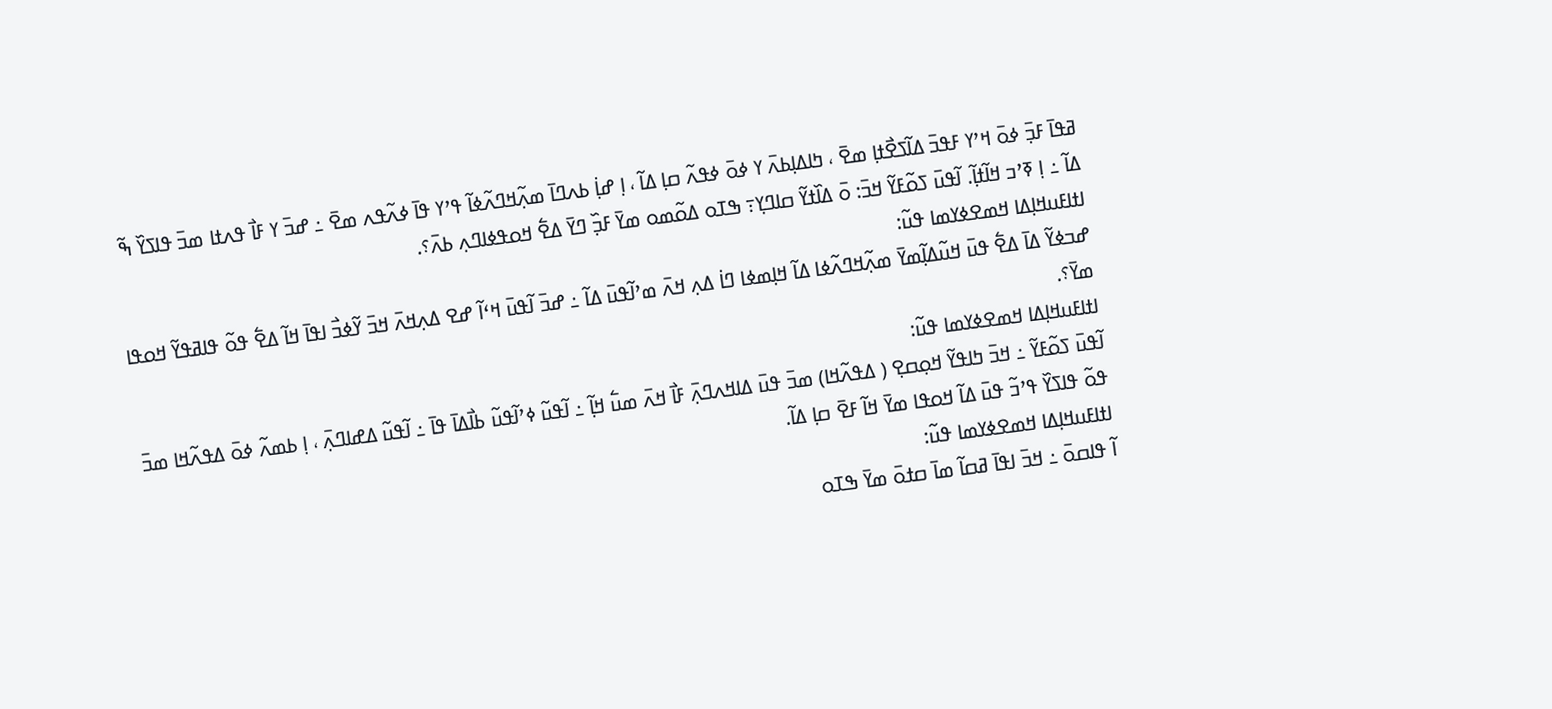ߥߟߊ߫ ߓߏ߲߫ ߦߋ߫ ߞߴߌ ߓߟߏ߫ ߡߊ߬ߖߐ߯ߙߊ߲ ߘߐ߫ ، ߤߊߡߊ߲ߕߍ߫ ߌ ߦߋ߫ ߦߟߍ߬ ߛߊ߲ ߡߊ߬ ، ߊ߲ ߝߊ߲߭ ߕߍߣߊ߫ ߘߍ߲߬ߞߣߍ߬ߦߊ߬ ߟߴߌ ߟߊ߫ ߦߍ߬ߟߍ ߘߐ߫ ߸ ߝߏ߫ ߌ ߓߊ߯ ߟߍߙߊ ߘߏ߫ ߟߊߖߌ߰ ߒ߬ ߡߊ߬ ߸ ߊ߲ ߧߴߏ ߞߊ߬ߙߊ߲߬. ߊ߬ߟߎ߫ ߖߋ߬ߓߌ߬ ߞߏ߫: ߋ߫ ߡߊ߰ߙߌ߬ ߛߊߣߌ߲߹ ߒߠߋ ߡߋ߬ߘߋ ߘߌ߫ ߓߏ߲߰ ߣߌ߫ ߡߐ߱ ߞߋߟߦߊߣߍ߲ ߕߍ߫؟.
ߊߙߊߓߎߞߊ߲ߡߊ ߞߘߐߦߌߘߊ ߟߎ߬:
ߝߏߦߌ߬ ߡߊ߫ ߡߐ߱ ߟߎ߫ ߞߎ߬ߡߊ߲߬ߘߌ߫ ߘߍ߲߬ߞߣߍ߬ߦߊ ߡߊ߬ ߞߊ߲ߘߦߊ ߣߊ߭ ߡߍ߲ ߞߍ߫ ߘߴߊ߬ߟߎ߫ ߡߊ߬ ߸ ߝߏ߫ ߊ߬ߟߎ߫ ߞߵߊ߬ ߝߐ ߡߍ߲ߞߍ߫ ߞߏ߫ ߌ߬ߦߏ߯ ߊߟߊ߫ ߞߊ߬ ߡߐ߱ ߟߋ߬ ߟߊߥߟߌ߬ ߞߋߟߊ ߘߌ߫؟.
ߊߙߊߓߎߞߊ߲ߡߊ ߞߘߐߦߌߘߊ ߟߎ߬:
ߊ߬ߟߎ߫ ߖߋ߬ߓߌ߬ ߸ ߞߏ߫ ߤߊߟߌ߬ ߞߋ߲ߛߐ߲ ( ߡߟߍ߬ߞߊ) ߘߏ߫ ߟߎ߫ ߡߊߞߍߣߍ߲߫ ߓߊ߯ ߞߍ߫ ߘߎ߱ ߞߊ߲߬ ߸ ߊ߬ߟߎ߬ ߦߴߊ߬ߟߎ߬ ߕߊ߯ߡߊ߫ ߟߊ߫ ߸ ߊ߬ߟߎ߬ ߡߝߊߣߍ߲߫ ، ߊ߲ ߕߘߍ߬ ߦߋ߫ ߡߟߍ߬ߞߊ ߘߏ߫ ߟߋ߬ ߟߊߖߌ߰ ߟߴߏ߬ ߟߎ߫ ߡߊ߬ ߞߋߟߊ ߘߌ߫ ߞߊ߬ ߓߐ߫ ߛߊ߲ ߡߊ߬.
ߊߙߊߓߎߞߊ߲ߡߊ ߞߘߐߦߌߘߊ ߟߎ߬:
ߊ߬ ߟߊߛߋ߫ ߸ ߞߏ߫ ߊߟߊ߫ ߥߛߊ߬ ߘߊ߫ ߛߙߋ߫ ߘߌ߫ ߒߠߋ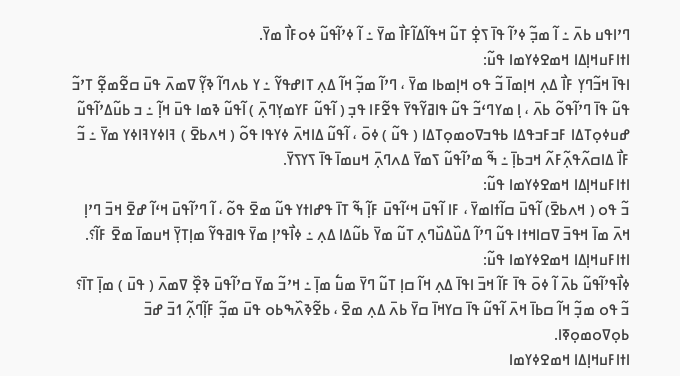ߣߴߊߟߎ ߕߍ߫ ߸ ߊ߬ ߘߏ߲߬ ߦߴߊ߬ ߟߊ߫ ߖߐ߲߭ ߠߎ߬ ߞߟߊ߬ߡߊ߬ߓߊ߯ ߘߌ߫ ߸ ߊ߬ ߦߴߊ߬ߟߎ߬ ߦߋߓߊ߯ ߘߌ߫.
ߊߙߊߓߎߞߊ߲ߡߊ ߞߘߐߦߌߘߊ ߟߎ߬:
ߊߟߊ߫ ߞߏ߬ߣߌ߲ ߓߊ߯ ߡߍ߲ ߞߊ߲ߘߊ߫ ߏ߬ ߟߋ ߞߊ߲ߘߕߊ ߘߌ߫ ، ߣߴߊ߬ ߘߏ߲߬ ߞߊ߬ ߡߍ߲ ߠߊߝߟߌ߬ ߸ ߌ ߕߍߣߊ߬ ߢߌ߲߬ ߜߘߍ߫ ߟߎ߫ ߛߐ߬ߘߐ߲߬ ߠߴߏ߬ ߟߎ߬ ߟߊ߫ ߣߴߊ߬ߟߋ߬ ߕߍ߫ ، ߊ߲ ߘߌߣߵߏ߬ ߟߎ߬ ߟߊߥߌ߬ߟߌ߫ ߟߐ߬ߓߊ ߟߏ߲ ( ߊ߬ߟߎ߬ ߓߌߘߌ߲ߣߍ߲߫ ) ߊ߬ߟߎ߬ ߢߘߊ ߟߎ߫ ߞߊ߲߬ ߸ ߏ ߕߎ߬ߡߴߊ߬ߟߎ߬ ߝߎߦߋ߲ߠߡߊ ߓߏߓߏߟߡߊ ߕߟߏߜߋߘߋ߲ߠߡߊ ( ߟߎ߬ ) ߦߋ߫ ، ߊ߬ߟߎ߬ ߡߊߞߍ߫ ߦߌߟߊ ߟߋ߬ ( ߞߍߕߐ߫ ) ߔߊߦߌߔߊߦߌ ߘߌ߫ ߸ ߏ߬ ߓߊ߯ ߡߊߛߍ߬ߟߍ߲߬ߓߍ߬ ߞߏߕߊ߲߫ ߸ ߒ߬ ߘߴߊ߬ߟߎ߬ ߖߘߌ߫ ߡߍߣߍ߲߫ ߞߎߘߊ߫ ߟߊ߫ ߖߌߖߌ߫.
ߊߙߊߓߎߞߊ߲ߡߊ ߞߘߐߦߌߘߊ ߟߎ߬:
ߏ߬ ߟߋ ( ߞߍߕߐ߫) ߊ߬ߟߎ߫ ߛߊ߬ߙߊߘߌ߫ ، ߓߊ ߊ߬ߟߎ߫ ߞߵߊ߬ߟߎ߫ ߓߊ߲߬ ߒ߬ ߠߊ߫ ߟߝߊߙߌ ߟߎ߬ ߘߐ߫ ߟߋ߬ ، ߊ߬ ߣߴߊ߬ߟߎ߫ ߞߵߊ߬ ߝߐ߫ ߞߏ߫ ߣߴߊ߲ ߞߍ߫ ߘߊ߫ ߞߟߏ߫ ߜߛߊߞߙߊ ߟߎ߬ ߣߴߊ߬ ߡߎ߰ߡߎ߰ߣߍ߲ ߠߎ߬ ߘߌ߫ ߕߎ߬ߡߊ ߡߍ߲ ߸ ߦߊ߯ߟߴߊ߲ ߘߌ߫ ߟߊߥߟߌ߬ ߘߊ߲ߠߌ߲߫ ߞߎߘߊ߫ ߘߐ߫ ߓߊ߬؟.
ߊߙߊߓߎߞߊ߲ߡߊ ߞߘߐߦߌߘߊ ߟߎ߬:
ߦߊ߯ߟߴߊ߬ߟߎ߬ ߕߍ߫ ߊ߬ ߦߋ߫ ߟߊ߫ ߓߊ߬ ߞߏ߫ ߊߟߊ߫ ߡߍ߲ ߞߊ߬ ߛߊ߲ ߠߎ߬ ߣߌ߫ ߘߎ߱ ߘߊ߲߫ ߸ ߞߴߏ߬ ߘߌ߫ ߛߴߊ߬ߟߎ߫ ߢߐ߲߰ ߜߘߍ߫ ( ߟߎ߫ ) ߘߊ߲߫ ߠߊ߫؟ ߏ߬ ߟߋ ߘߏ߲߬ ߞߊ߬ ߛߕߊ߫ ߞߍ߫ ߊ߬ߟߎ߬ ߟߊ߫ ߛߌߞߊ߫ ߛߌ߫ ߕߍ߫ ߡߍ߲ ߘߐ߫ ، ߕߐ߬ߢߍ߰ߒߕߋ ߟߎ߫ ߘߏ߲߬ ߓߊ߲߬ߣߍ߲߬ ߗߏ߫ ߝߏ߫ ߕߋ߲ߜߋߘߋ߲ߧߊ.
ߊߙߊߓߎߞߊ߲ߡߊ ߞߘߐߦߌߘߊ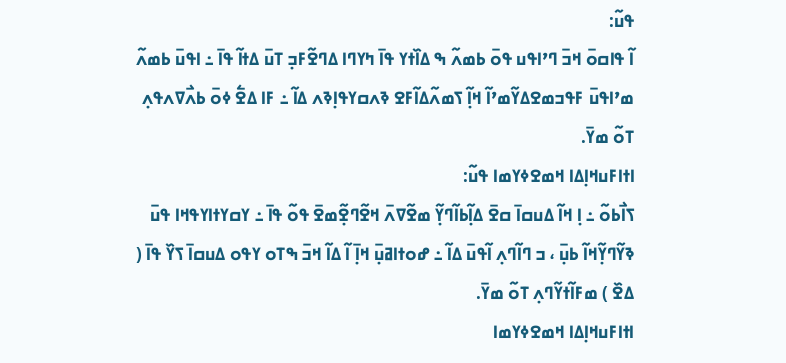ߟߎ߬:
ߊ߬ ߟߊߛߋ߫ ߞߏ߫ ߣߴߊߟߎ ߟߋ߫ ߕߘߍ߬ ߒ ߡߊ߰ߙߌ ߟߊ߫ ߤߌߣߊ ߡߣߐ߬ߓߏ߲ ߠߎ߫ ߡߙߊ߬ ߟߊ߫ ߸ ߊߟߎ߫ ߕߘߍ߬ ߘߴߊߟߎ߫ ߓߟߏߘߐߡߌ߬ߘߴߊ߬ ߞߊ߲߬ ߖߘߍ߬ߡߊ߬ߓߐ ߢߍߛߌߟߊ߲ߢߍ ߡߊ߬ ߸ ߓߊ ߡߐ߱ ߦߋ߫ ߕߍ߯ߜߍߟߍ߲ ߠߋ߬ ߘߌ߫.
ߊߙߊߓߎߞߊ߲ߡߊ ߞߘߐߦߌߘߊ ߟߎ߬:
ߖߊ߯ߕߋ߬ ߸ ߊ߲ ߞߊ߬ ߡߎߛߊ߫ ߛߐ߫ ߡߊ߲߬ߕߊ߬ߣߌ߲߬ ߘߐ߬ߜߍ߫ ߞߐ߬ߣߐ߲߬ߘߐ߫ ߟߋ߬ ߟߊ߫ ߸ ߌߛߌߙߊߌߟߞߊ ߟߎ߫ ߢߌ߬ߣߌ߲߬ߞߊ߬ ߕߎ߲߫ ، ߏ ߣߊ߬ߣߍ߲ ߊ߬ߟߎ߫ ߡߊ߬ ߸ ߝߋߙߊߥߎ߲߫ ߞߊ߲߫ ߊ߬ ߡߊ߬ ߞߏ߫ ߒߠߋ ߌߟߋ ߡߎߛߊ߫ ߖߌ߰ ߟߊ߫ ( ߡߐ߰ ) ߘߓߊ߬ߙߌ߬ߣߍ߲ ߠߋ߬ ߘߌ߫.
ߊߙߊߓߎߞߊ߲ߡߊ ߞߘߐߦߌߘߊ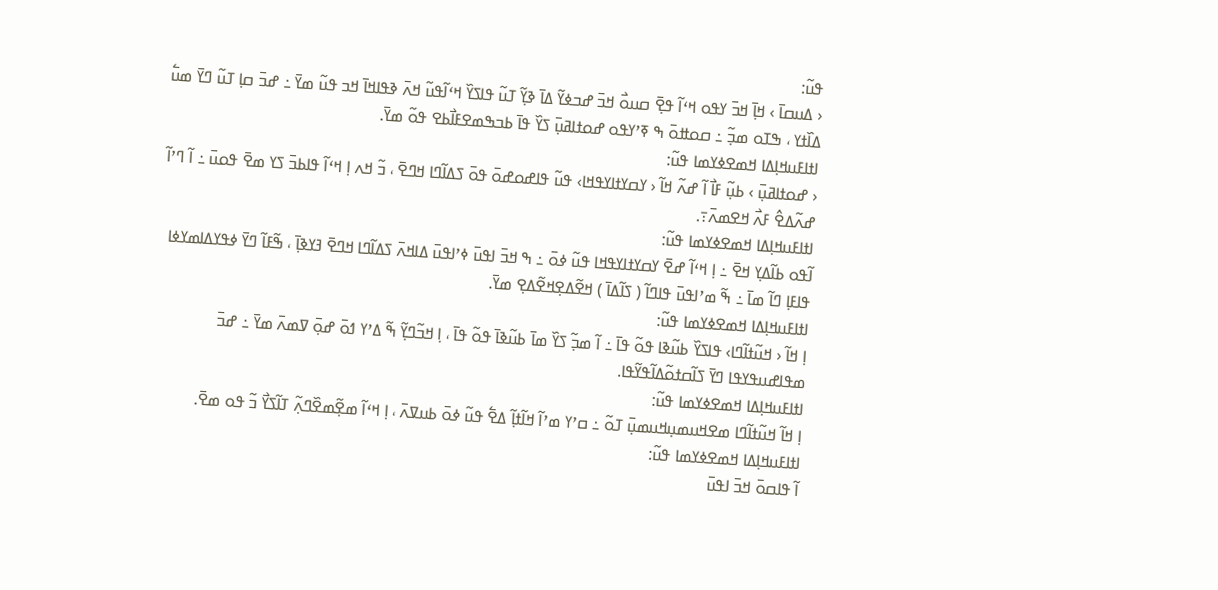ߟߎ߬:
‹ ߡߎߛߊ߫ › ߞߊ߲߫ ߞߏ߫ ߌߟߋ ߞߵߊ߬ ߟߐ߲߫ ߛߎߋ߯ ߞߏ߫ ߝߏߦߌ߬ ߡߊ߫ ߢߌ߲߬ ߠߎ߬ ߟߊߖߌ߰ ߞߵߊ߬ߟߎ߬ ߞߍ߫ ߢߟߊߞߊ߫ ߞߏ ߟߎ߬ ߘߌ߫ ߸ ߝߏ߫ ߛߊ߲ ߠߎ߬ ߣߌ߫ ߘߎ߱ ߡߊ߰ߙߌ ، ߒߠߋ ߘߏ߲߬ ߸ ߛߋߚߋ߫ ߒ ߧߴߌߟߋ ߝߋߙߊߥߎ߲߫ ߖߌ߰ ߟߊ߫ ߕߏߒߘߐߓߊ߯ߕߐ ߟߋ߬ ߘߌ߫.
ߊߙߊߓߎߞߊ߲ߡߊ ߞߘߐߦߌߘߊ ߟߎ߬:
‹ ߝߋߙߊߥߎ߲߫ › ߕߎ߲߬ ߓߊ߯ ߊ߬ ߝߍ߬ ߞߊ߬ ‹ ߌߛߌߙߊߌߟߞߊ› ߟߎ߬ ߟߊߝߋߝߋ߫ ߟߋ߫ ߖߡߊ߬ߣߊ ߞߣߐ߫ ، ߏ߬ ߞߍ ߊ߲ ߞߵߊ߬ ߟߊߕߏ߫ ߖߌ ߘߐ߫ ߟߋߎ߫ ߸ ߊ߬ ߣߴߊ߬ ߝߍ߬ߡߐ߮ ߓߍ߯ ߞߐߘߍ߫߹.
ߊߙߊߓߎߞߊ߲ߡߊ ߞߘߐߦߌߘߊ ߟߎ߬:
ߊ߬ߟߋ ߕߊ߬ߡߌ߲ ߞߐ߫ ߸ ߊ߲ ߞߵߊ߬ ߝߐ߫ ߌߛߌߙߊߌߟߞߊ ߟߎ߬ ߦߋ߫ ߸ ߒ ߞߏ߫ ߊߟߎ߫ ߦߴߊߟߎ߫ ߡߊߞߍ߫ ߖߡߊ߬ߣߊ ߞߣߐ߫ ߔߌߢߊ߲߫ ، ߒ߬ߓߊ߬ ߣߌ߫ ߦߟߌߡߊߘߌߦߊ ߟߊߓߊ߲ ߣߊ߬ ߘߊ߫ ߸ ߒ߬ ߘߴߊߟߎ߫ ߟߊߣߊ߬ ( ߖߊ߬ߡߊ߫ ) ߞߐ߬ߡߐ߲ߞߐ߬ߡߐ߲ ߘߌ߫.
ߊߙߊߓߎߞߊ߲ߡߊ ߞߘߐߦߌߘߊ ߟߎ߬:
ߊ߲ ߞߊ߬ ‹ ߞߎ߬ߙߊ߬ߣߊ› ߟߊߖߌ߰ ߕߎ߬ߢߊ ߟߋ߬ ߟߊ߫ ߸ ߊ߬ ߘߏ߲߬ ߖߌ߰ ߘߊ߫ ߕߎ߬ߢߊ߫ ߟߋ߬ ߟߊ߫ ، ߊ߲ ߞߏ߬ߣߌ߲߬ ߒ߬ ߡߴߌ ߗߋ߫ ߝߋ߲߫ ߜߘߍ߫ ߘߌ߫ ߸ ߝߏ߫ ߘߟߊߝߎߟߌߟߊ ߣߌ߫ ߖߊ߬ߛߙߋ߬ߡߊ߬ߟߌ߬ߟߊ.
ߊߙߊߓߎߞߊ߲ߡߊ ߞߘߐߦߌߘߊ ߟߎ߬:
ߊ߲ ߞߊ߬ ߞߎ߬ߙߊ߬ߣߊ ߘߐߞߎߘߎ߲ߞߎߘߎ߲߫ ߠߋ߬ ߸ ߛߴߌ ߘߴߊ߬ ߞߊ߬ߙߊ߲߬ ߡߐ߱ ߟߎ߬ ߦߋ߫ ߕߎߜߍ߫ ، ߊ߲ ߞߵߊ߬ ߘߐ߲߬ߘߐ߰ߣߍ߲߬ ߠߊ߬ߖߌ߯ ߏ߬ ߟߋ ߘߐ߫.
ߊߙߊߓߎߞߊ߲ߡߊ ߞߘߐߦߌߘߊ ߟߎ߬:
ߊ߬ ߟߊߛߋ߫ ߞߏ߫ ߊߟߎ߫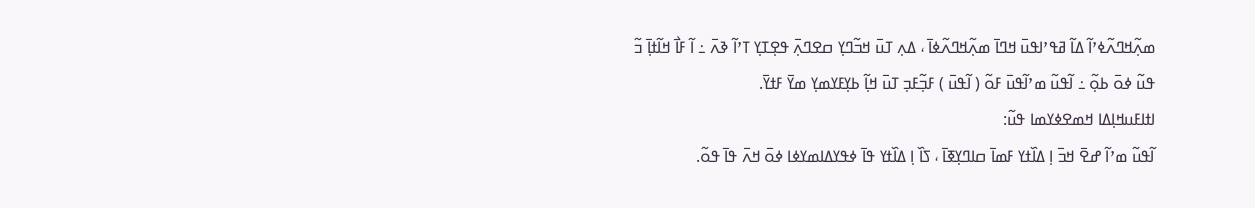ߘߍ߲߬ߞߣߍ߬ߦߴߊ߬ ߡߊ߬ ߥߟߴߊߟߎ߫ ߞߣߊ߫ ߘߍ߲߬ߞߣߍ߬ߦߊ߫ ، ߡߍ߲ ߠߎ߫ ߞߏ߬ߣߌ߲ ߛߐߣߍ߲߫ ߟߐ߲ߠߌ߲ ߠߴߊ߬ ߢߍ߫ ߸ ߊ߬ ߓߊ߯ ߞߊ߬ߙߊ߲߫ ߏ߬ ߟߎ߬ ߦߋ߫ ߕߋ߲߬ ߸ ߊ߬ߟߎ߬ ߘߴߊ߬ߟߎ߫ ߓߋ߬ ( ߊ߬ߟߎ߫ ) ߓߏ߲߬ߓߏ߲ ߠߎ߫ ߞߊ߲߬ ߕߌ߲ߓߌߘߌ߲ ߘߌ߫ ߓߙߌ߫.
ߊߙߊߓߎߞߊ߲ߡߊ ߞߘߐߦߌߘߊ ߟߎ߬:
ߊ߬ߟߎ߬ ߘߴߊ߬ ߝߐ߫ ߞߏ߫ ߊ߲ ߡߊ߰ߙߌ ߓߘߊ߫ ߛߊߣߌ߲ߧߊ߫ ، ߖߊ߰ ߊ߲ ߡߊ߰ߙߌ ߟߊ߫ ߦߟߌߡߊߘߌߦߊ ߦߋ߫ ߞߍ߫ ߟߊ߫ ߟߋ߬.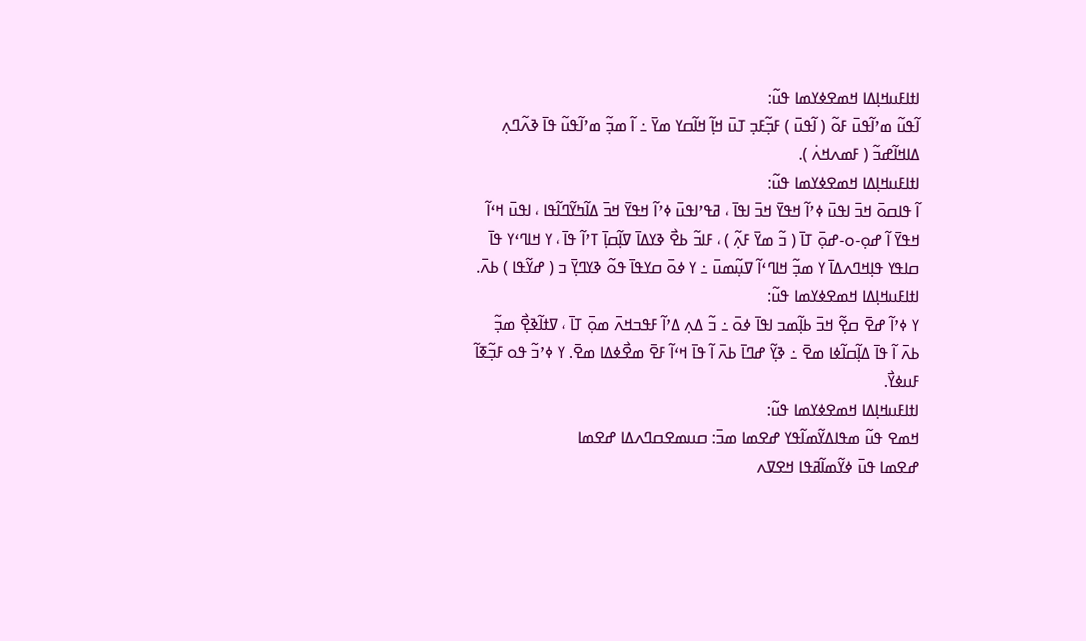ߊߙߊߓߎߞߊ߲ߡߊ ߞߘߐߦߌߘߊ ߟߎ߬:
ߊ߬ߟߎ߬ ߘߴߊ߬ߟߎ߫ ߓߋ߬ ( ߊ߬ߟߎ߫ ) ߓߏ߲߬ߓߏ߲ ߠߎ߫ ߞߊ߲߬ ߞߊ߬ߛߌ ߘߌ߫ ߸ ߊ߬ ߘߏ߲߬ ߘߴߊ߬ߟߎ߬ ߟߊ߫ ߢߍ߬ߣߍ߲ ߡߊߞߊ߬ߝߏ߬ ( ߓߘߍߞߍ߭ ).
ߊߙߊߓߎߞߊ߲ߡߊ ߞߘߐߦߌߘߊ ߟߎ߬:
ߊ߬ ߟߊߛߋ߫ ߞߏ߫ ߊߟߎ߫ ߦߴߊ߬ ߞߟߌ߫ ߞߏ߫ ߊߟߊ߫ ، ߥߟߴߊߟߎ߫ ߦߴߊ߬ ߞߟߌ߫ ߞߏ߫ ߡߊ߬ߤߌ߬ߣߊ߬ߟߊ ، ߊߟߎ߫ ߞߵߊ߬ ߞߟߌ߫ ߊ߬ ߝߋ߲-ߋ-ߝߋ߲߫ ߠߊ߫ ( ߏ߬ ߘߌ߫ ߓߍ߲߬ ) ، ߓߊߏ߬ ߕߐ߯ ߢߌߡߊ߫ ߜߊ߲߬ߛߊ߲߫ ߠߴߊ߬ ߟߊ߫ ، ߌ ߞߊߣߵߌ ߟߊ߫ ߛߊߟߌ ߟߊ߲ߞߣߍߡߊ߫ ߌ ߘߏ߲߬ ߞߊߣߵߊ߬ ߜߎ߲߬ߘߎ߫ ߸ ߌ ߦߋ߫ ߛߌߟߊ߫ ߟߋ߬ ߢߌߣߌ߲߫ ߏ ( ߝߌ߬ߟߊ ) ߕߍ߫.
ߊߙߊߓߎߞߊ߲ߡߊ ߞߘߐߦߌߘߊ ߟߎ߬:
ߌ ߦߴߊ߬ ߝߐ߫ ߛߐ߲߬ ߞߏ߫ ߕߊ߲߬ߘߏ ߊߟߊ߫ ߦߋ߫ ߸ ߏ߬ ߡߍ߲ ߡߴߊ߬ ߓߟߏߞߍ߫ ߘߋ߲߫ ߠߊ߫ ، ߜߙߊ߬ߢߐ߲߯ ߘߏ߲߬ ߕߍ߫ ߊ߬ ߟߊ߫ ߡߊ߲߬ߛߊ߬ߦߊ ߘߐ߫ ߸ ߢߌ߲߬ ߝߣߊ߫ ߕߍ߫ ߊ߬ ߟߊ߫ ߞߵߊ߬ ߓߐ߫ ߘߐ߯ߦߡߊ ߘߐ߫. ߌ ߦߴߏ߬ ߟߋ ߓߏ߲߬ߧߊ߬ ߓߎߦߌ߯.
ߊߙߊߓߎߞߊ߲ߡߊ ߞߘߐߦߌߘߊ ߟߎ߬:
ߞߘߐ ߟߎ߬ ߘߟߊߡߌ߬ߘߊ߬ߟߌ ߝߐߘߊ ߘߏ߫: ߛߎߘߐߛߣߍߡߊ ߝߐߘߊ
ߝߐߘߊ ߟߎ߫ ߦߌ߬ߘߊ߬ߥߟߊ ߞߐߜߍ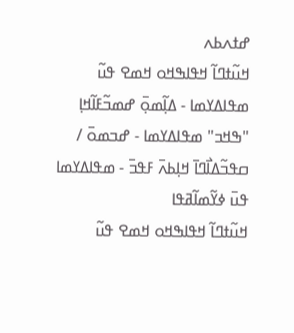ߝߙߍߕߍ
ߞߎ߬ߙߣߊ߬ ߞߟߊߒߞߋ ߞߘߐ ߟߎ߬ ߘߟߊߡߌߘߊ - ߡߊ߲߬ߘߋ߲߫ ߝߘߏ߬ߓߊ߬ߞߊ߲ "ߒߞߏ" ߘߟߊߡߌߘߊ - ߝߏߘߋ߫ / ߛߟߏ߬ߡߊ߯ߣߊ߫ ߞߊ߲ߕߍ߫ ߓߟߏ߫ - ߘߟߊߡߌߘߊ ߟߎ߫ ߦߌ߬ߘߊ߬ߥߟߊ
ߞߎ߬ߙߣߊ߬ ߞߟߊߒߞߋ ߞߘߐ ߟߎ߬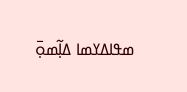ߘߟߊߡߌߘߊ ߡߊ߲߬ߘߋ߲߫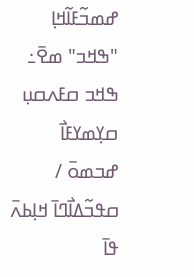ߝߘߏ߬ߓߊ߬ߞߊ߲ "ߒߞߏ" ߘߐ߫߸ ߒߞߏ ߛߓߍߛߎ߲ ߛߌ߲ߘߌߓߊ߯ ߝߏߘߋ߫ / ߛߟߏ߬ߡߊ߯ߣߊ߫ ߞߊ߲ߕߍ߫ ߟߊ߫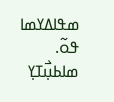ߘߟߊߡߌߘߊ ߟߋ߬.
ߘߊߕߎ߲߯ߠߌ߲